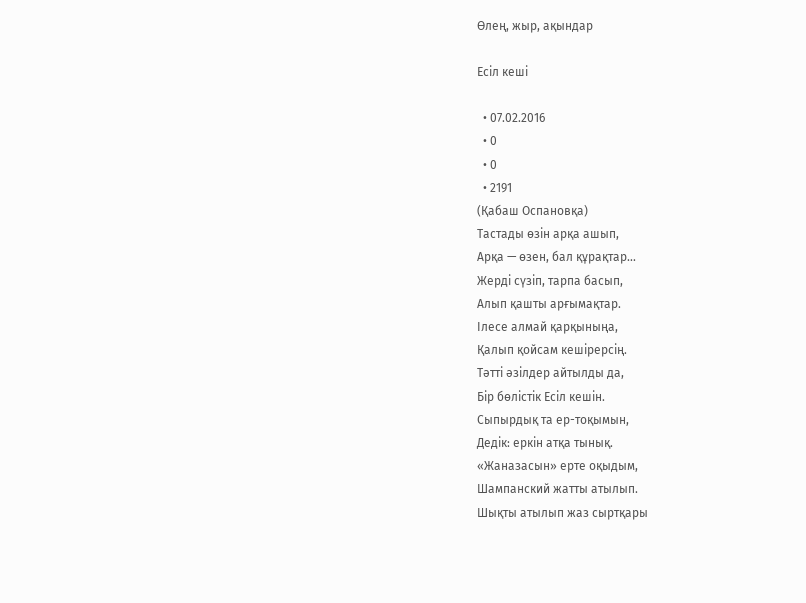Өлең, жыр, ақындар

Есіл кеші

  • 07.02.2016
  • 0
  • 0
  • 2191
(Қабаш Оспановқа)
Тастады өзін арқа ашып,
Арқа — өзен, бал құрақтар...
Жерді сүзіп, тарпа басып,
Алып қашты арғымақтар.
Ілесе алмай қарқыныңа,
Қалып қойсам кешірерсің.
Тәтті әзілдер айтылды да,
Бір бөлістік Есіл кешін.
Сыпырдық та ер-тоқымын,
Дедік: еркін атқа тынық.
«Жаназасын» ерте оқыдым,
Шампанский жатты атылып.
Шықты атылып жаз сыртқары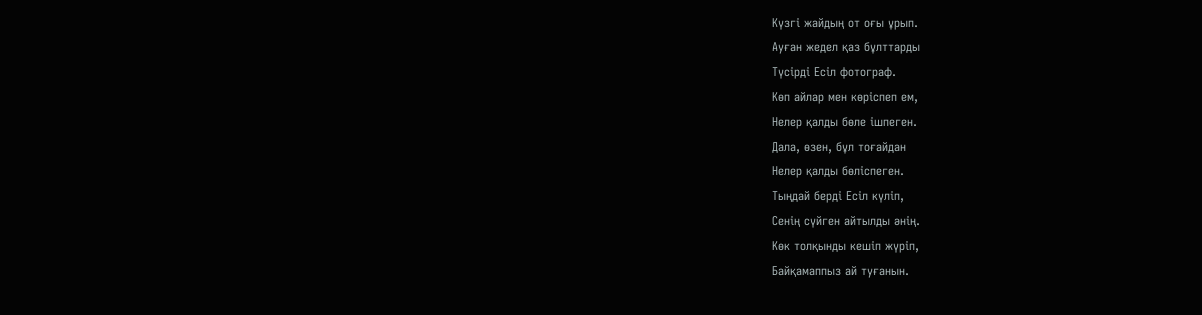Күзгі жайдың от оғы ұрып.
Ауған жедел қаз бұлттарды
Түсірді Есіл фотограф.
Көп айлар мен көріспеп ем,
Нелер қалды бөле ішпеген.
Дала, өзен, бұл тоғайдан
Нелер қалды бөліспеген.
Тыңдай берді Есіл күліп,
Сенің сүйген айтылды әнің.
Көк толқынды кешіп жүріп,
Байқамаппыз ай туғанын.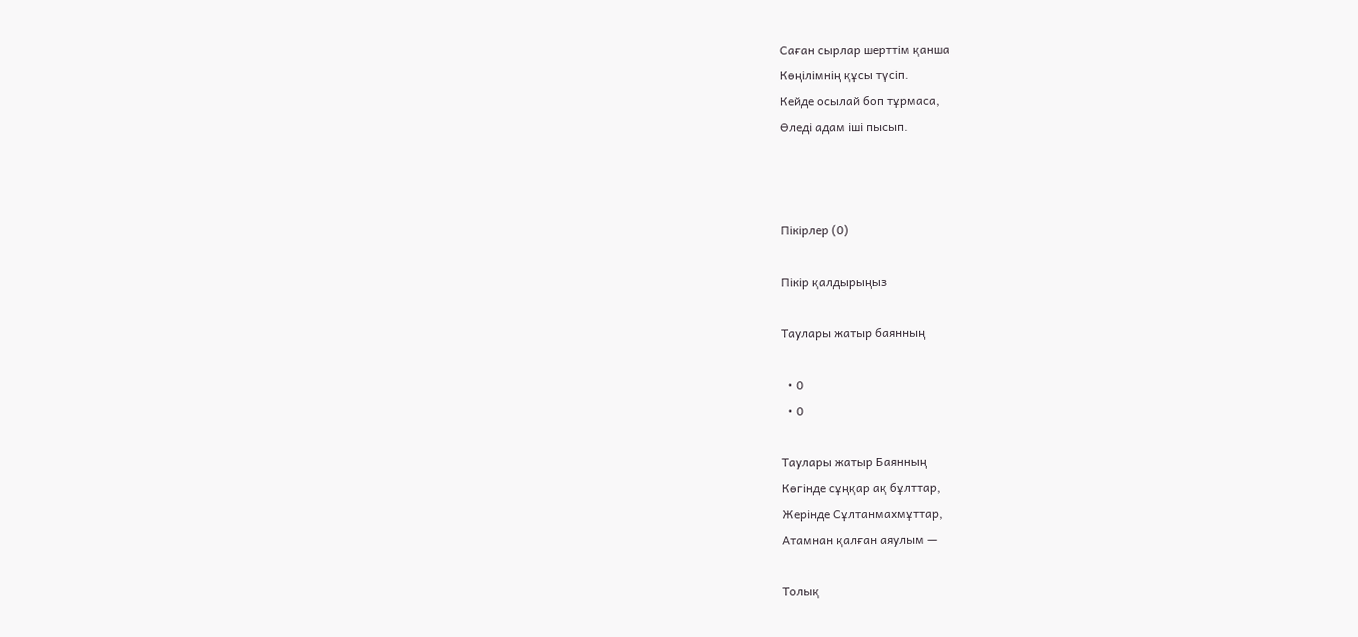Саған сырлар шерттім қанша
Көңілімнің құсы түсіп.
Кейде осылай боп тұрмаса,
Өледі адам іші пысып.



Пікірлер (0)

Пікір қалдырыңыз

Таулары жатыр баянның

  • 0
  • 0

Таулары жатыр Баянның
Көгінде сұңқар ақ бұлттар,
Жерінде Сұлтанмахмұттар,
Атамнан қалған аяулым —

Толық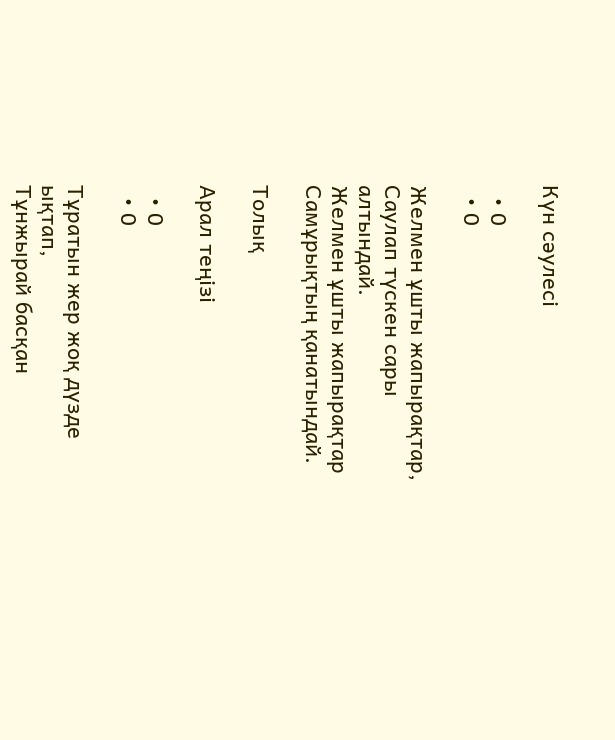Күн сәулесі

  • 0
  • 0

Желмен ұшты жапырақтар,
Саулап түскен сары алтындай.
Желмен ұшты жапырақтар
Самұрықтың қанатындай.

Толық

Арал теңізі

  • 0
  • 0

Тұратын жер жоқ дүзде ықтап,
Тұнжырай басқан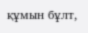құмын бұлт,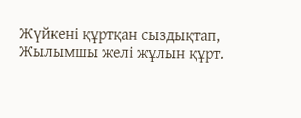Жүйкені құртқан сыздықтап,
Жылымшы желі жұлын құрт.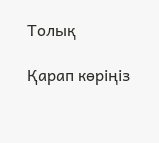Толық

Қарап көріңіз